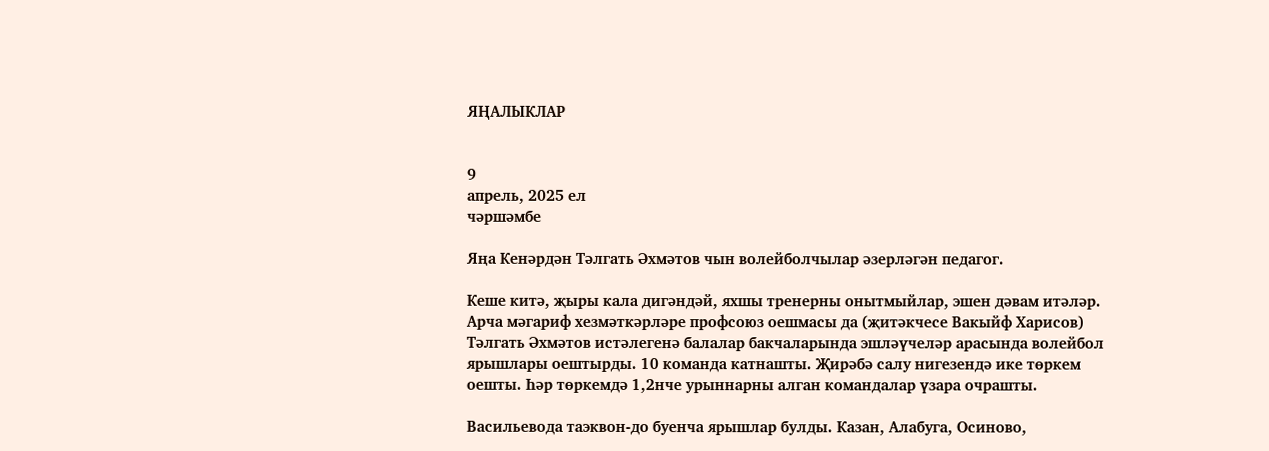ЯҢАЛЫКЛАР


9
апрель, 2025 ел
чәршәмбе

Яңа Кенәрдән Тәлгать Әхмәтов чын волейболчылар әзерләгән педагог.

Кеше китә, җыры кала дигәндәй, яхшы тренерны онытмыйлар, эшен дәвам итәләр. Арча мәгариф хезмәткәрләре профсоюз оешмасы да (җитәкчесе Вакыйф Харисов) Тәлгать Әхмәтов истәлегенә балалар бакчаларында эшләүчеләр арасында волейбол ярышлары оештырды. 10 команда катнашты. Җирәбә салу нигезендә ике төркем оешты. Һәр төркемдә 1,2нче урыннарны алган командалар үзара очрашты.

Васильевода таэквон-до буенча ярышлар булды. Казан, Алабуга, Осиново,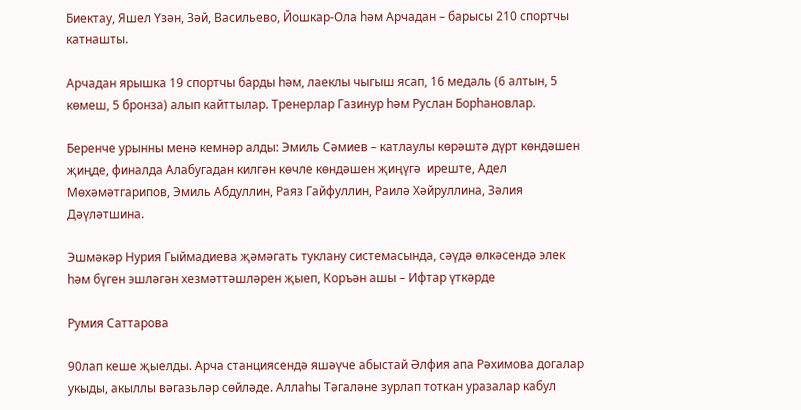Биектау, Яшел Үзән, Зәй, Васильево, Йошкар-Ола һәм Арчадан – барысы 210 спортчы катнашты.

Арчадан ярышка 19 спортчы барды һәм, лаеклы чыгыш ясап, 16 медаль (6 алтын, 5 көмеш, 5 бронза) алып кайттылар. Тренерлар Газинур һәм Руслан Борһановлар.

Беренче урынны менә кемнәр алды: Эмиль Сәмиев – катлаулы көрәштә дүрт көндәшен җиңде, финалда Алабугадан килгән көчле көндәшен җиңүгә  иреште, Адел Мөхәмәтгарипов, Эмиль Абдуллин, Раяз Гайфуллин, Раилә Хәйруллина, Зәлия Дәүләтшина.

Эшмәкәр Нурия Гыймадиева җәмәгать туклану системасында, сәүдә өлкәсендә элек һәм бүген эшләгән хезмәттәшләрен җыеп, Коръән ашы – Ифтар үткәрде

Румия Саттарова

90лап кеше җыелды. Арча станциясендә яшәүче абыстай Әлфия апа Рәхимова догалар укыды, акыллы вәгазьләр сөйләде. Аллаһы Тәгаләне зурлап тоткан уразалар кабул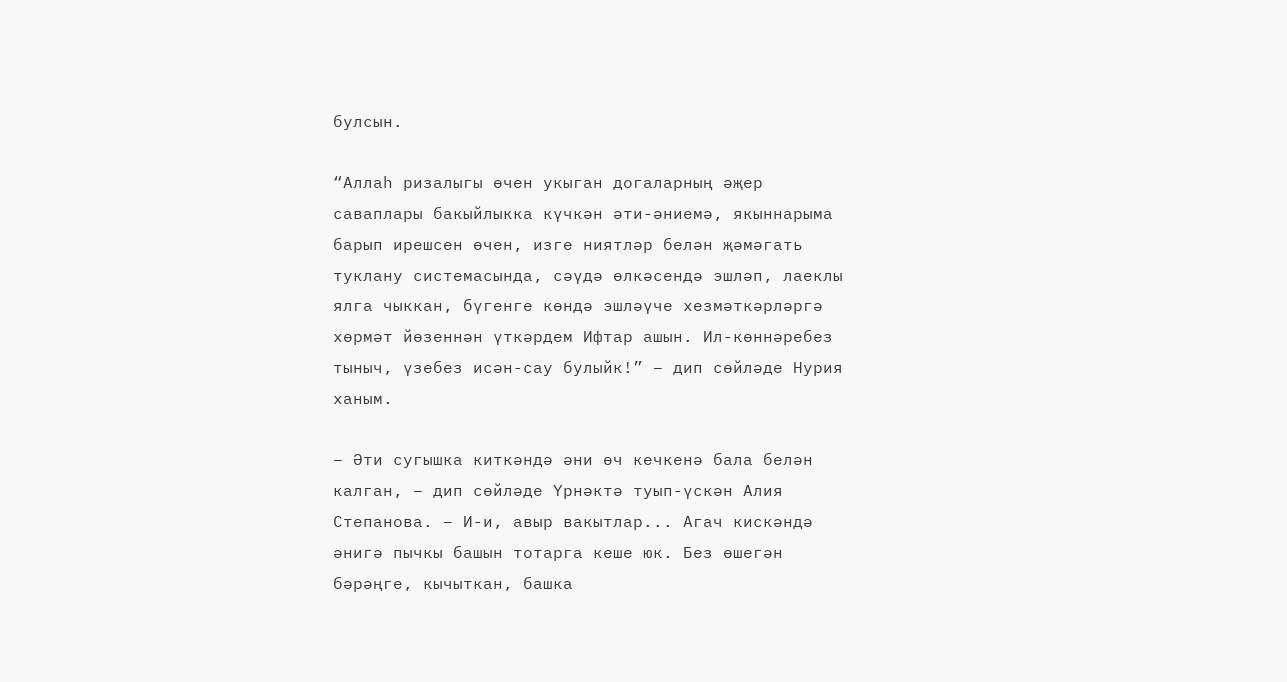булсын.

“Аллаһ ризалыгы өчен укыган догаларның әҗер саваплары бакыйлыкка күчкән әти-әниемә, якыннарыма барып ирешсен өчен, изге ниятләр белән җәмәгать туклану системасында, сәүдә өлкәсендә эшләп, лаеклы ялга чыккан, бүгенге көндә эшләүче хезмәткәрләргә хөрмәт йөзеннән үткәрдем Ифтар ашын. Ил-көннәребез тыныч, үзебез исән-сау булыйк!” – дип сөйләде Нурия ханым.

– Әти сугышка киткәндә әни өч кечкенә бала белән калган, – дип сөйләде Үрнәктә туып-үскән Алия Степанова. – И-и, авыр вакытлар... Агач кискәндә әнигә пычкы башын тотарга кеше юк. Без өшегән бәрәңге, кычыткан, башка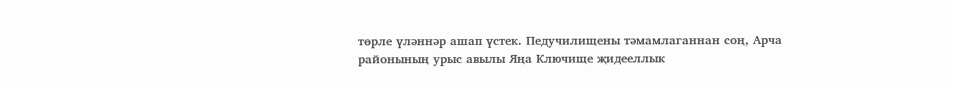төрле үләннәр ашап үстек. Педучилищены тәмамлаганнан соң, Арча районының урыс авылы Яңа Ключище җидееллык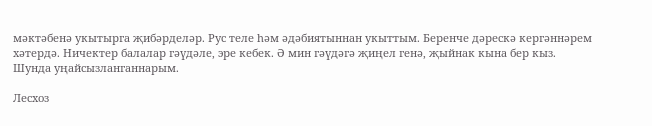мәктәбенә укытырга җибәрделәр. Рус теле һәм әдәбиятыннан укыттым. Беренче дәрескә кергәннәрем хәтердә. Ничектер балалар гәүдәле, эре кебек. Ә мин гәүдәгә җиңел генә, җыйнак кына бер кыз. Шунда уңайсызланганнарым.

Лесхоз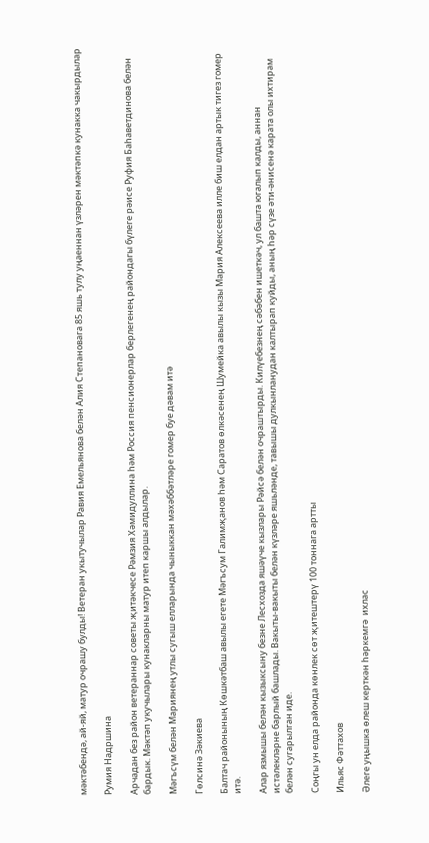мәктәбендә, ай-яй, матур очрашу булды! Ветеран укытучылар Равия Емельянова белән Алия Степановага 85 яшь тулу уңаеннан үзләрен мәктәпкә кунакка чакырдылар

Румия Надршина

Арчадан без район ветераннар советы җитәкчесе Рәмзия Хәмидуллина һәм Россия пенсионерлар берлегенең райондагы бүлеге рәисе Руфия Баһаветдинова белән бардык. Мәктәп укучылары кунакларны матур итеп каршы алдылар.

Мәгъсүм белән Мариянең утлы сугыш елларында чыныккан мәхәббәтләре гомер буе дәвам итә

Гөлсинә Зәкиева

Балтач районының Көшкәтбаш авылы егете Мәгъсум Галимҗанов һәм Саратов өлкәсенең Шумейка авылы кызы Мария Алексеева илле биш елдан артык тигез гомер итә.

Алар язмышы белән кызыксыну безне Лесхозда яшәүче кызлары Рәйсә белән очраштырды. Килүебезнең сәбәбен ишеткәч, ул башта югалып калды, аннан истәлекләрне барлый башлады. Вакыты-вакыты белән күзләре яшьләнде, тавышы дулкынланудан калтырап куйды, аның һәр сүзе әти-әнисенә карата олы ихтирам белән сугарылган иде.

Соңгы ун елда районда көнлек сөт җитештерү 100 тоннага артты

Ильяс Фәттахов

Әлеге уңышка өлеш керткән һәркемгә  ихлас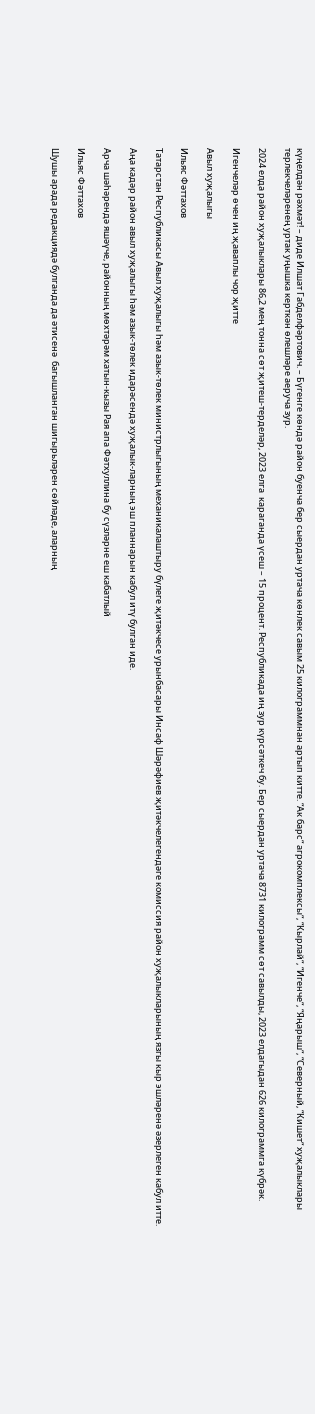күңелдән рәхмәт! – диде Илшат Габделфәртович. – Бүгенге көндә район буенча бер сыердан уртача көнлек савым 25 килограммнан артып китте. “Ак барс“ агрокомплексы“, “Кырлай“, “Игенче“, “Яңарыш“, “Северный, “Кишет“ хуҗалыклары терлекчеләренең уртак уңышка керткән өлешләре аеруча зур.

2024 елда район хуҗалыклары 86,2 мең тонна сөт җитеш-терделәр, 2023 елга  караганда үсеш – 15 процент. Республикада иң зур күрсәткеч бу. Бер сыердан уртача 8731 килограмм сөт савылды, 2023 елдагыдан 626 килограммга күбрәк.

Игенчеләр өчен иң җаваплы чор җитте

Авыл хуҗалыгы

Ильяс Фәттахов

Татарстан Республикасы Авыл хуҗалыгы һәм азык-төлек министрлыгының механикалаштыру бүлеге җитәкчесе урынбасары Инсаф Шәрәфиев җитәкчелегендәге комиссия район хуҗалыкларының язгы кыр эшләренә әзерлеген кабул итте.

Аңа кадәр район авыл хуҗалыгы һәм азык-төлек идарәсендә хуҗалык-ларның эш планнарын кабул итү булган иде.

Арча шәһәрендә яшәүче, районның мөхтәрәм хатын-кызы Рая апа Фәтхуллина бу сүзләрне еш кабатлый

Ильяс Фәттахов

Шушы арада редакциядә булганда да әтисенә  багышланган шигырьләрен сөйләде, аларның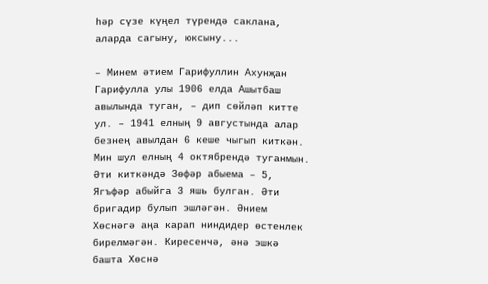һәр сүзе күңел түрендә саклана, аларда сагыну, юксыну...

– Минем әтием Гарифуллин Ахунҗан Гарифулла улы 1906 елда Ашытбаш авылында туган, – дип сөйләп китте ул. – 1941 елның 9 августында алар безнең авылдан 6 кеше чыгып киткән. Мин шул елның 4 октябрендә туганмын. Әти киткәндә Зөфәр абыема – 5, Ягъфәр абыйга 3 яшь булган. Әти бригадир булып эшләгән. Әнием Хөснәгә аңа карап ниндидер өстенлек бирелмәгән. Киресенчә, әнә эшкә башта Хөснә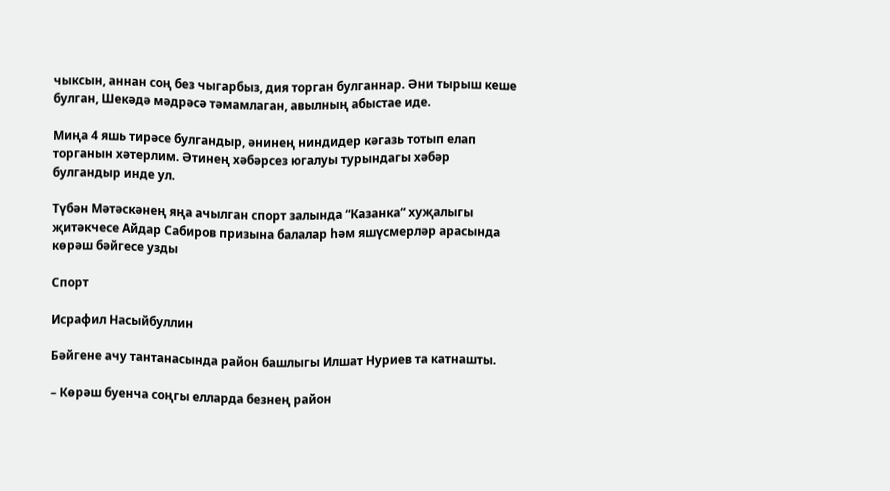чыксын, аннан соң без чыгарбыз, дия торган булганнар. Әни тырыш кеше булган, Шекәдә мәдрәсә тәмамлаган, авылның абыстае иде.

Миңа 4 яшь тирәсе булгандыр, әнинең ниндидер кәгазь тотып елап торганын хәтерлим. Әтинең хәбәрсез югалуы турындагы хәбәр булгандыр инде ул.

Түбән Мәтәскәнең яңа ачылган спорт залында “Казанка“ хуҗалыгы җитәкчесе Айдар Сабиров призына балалар һәм яшүсмерләр арасында көрәш бәйгесе узды

Спорт

Исрафил Насыйбуллин

Бәйгене ачу тантанасында район башлыгы Илшат Нуриев та катнашты.

– Көрәш буенча соңгы елларда безнең район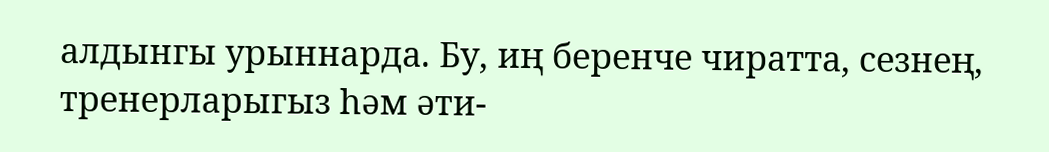алдынгы урыннарда. Бу, иң беренче чиратта, сезнең, тренерларыгыз һәм әти-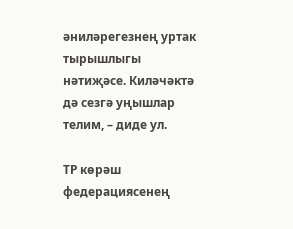әниләрегезнең уртак тырышлыгы нәтиҗәсе. Киләчәктә дә сезгә уңышлар телим, – диде ул.

ТР көрәш федерациясенең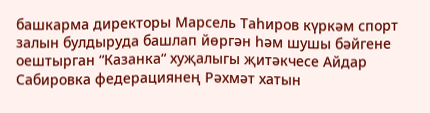башкарма директоры Марсель Таһиров күркәм спорт залын булдыруда башлап йөргән һәм шушы бәйгене оештырган “Казанка“ хуҗалыгы җитәкчесе Айдар Сабировка федерациянең Рәхмәт хатын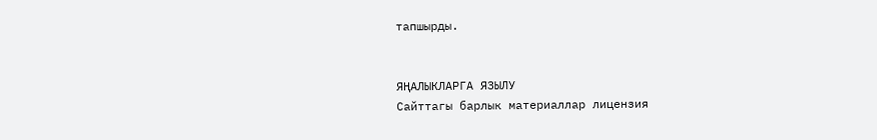тапшырды.


ЯҢАЛЫКЛАРГА ЯЗЫЛУ
Сайттагы барлык материаллар лицензия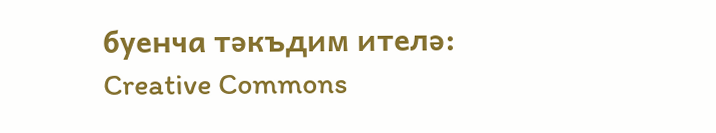буенча тәкъдим ителә:
Creative Commons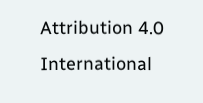Attribution 4.0 International